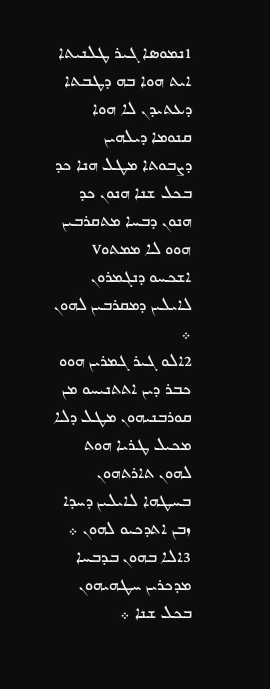1ܢܡܘܤܐ ܓܝܪ ܛܠܢܝܬܐ ܐܝܬ ܗܘܐ ܒܗ ܕܛܒܬܐ ܕܥܬܝܕܢ ܠܐ ܗܘܐ ܩܢܘܡܐ ܕܝܠܗܝܢ ܕܨܒܘܬܐ ܡܛܠ ܗܢܐ ܟܕ ܒܟܠ ܫܢܐ ܗܢܘܢ ܟܕ ܗܢܘܢ ܕܒܚܐ ܡܬܩܪܒܝܢ ܗܘܘ ܠܐ ܡܡܬܘV ܐܫܟܚܘ ܕܢܓܡܪܘܢ ܠܐܝܠܝܢ ܕܡܩܪܒܝܢ ܠܗܘܢ ܀
2ܐܠܘ ܓܝܪ ܓܡܪܝܢ ܗܘܘ ܟܒܪ ܕܝܢ ܐܬܬܢܝܚܘ ܡܢ ܩܘܪܒܢܝܗܘܢ ܡܛܠ ܕܠܐ ܡܟܝܠ ܛܪܝܐ ܗܘܬ ܠܗܘܢ ܬܐܪܬܗܘܢ ܒܚܛܗܐ ܠܐܝܠܝܢ ܕܚܕܐ ܙܒܢ ܐܬܕܟܝܘ ܠܗܘܢ ܀
3ܐܠܐ ܒܗܘܢ ܒܕܒܚܐ ܡܕܟܪܝܢ ܚܛܗܝܗܘܢ ܒܟܠ ܫܢܐ ܀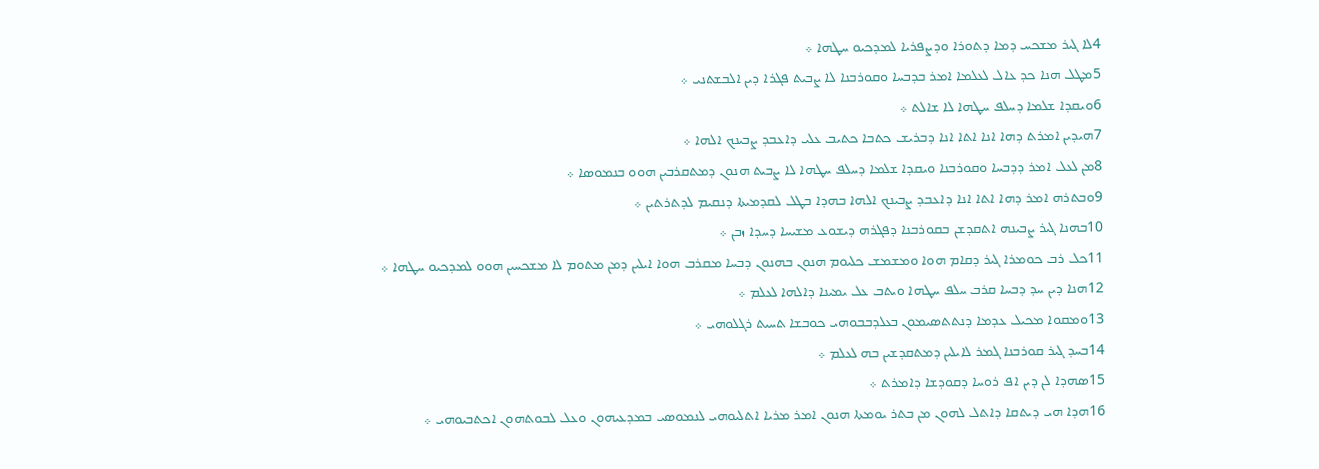4ܠܐ ܓܝܪ ܡܫܟܚ ܕܡܐ ܕܬܘܪܐ ܘܕܨܦܪܝܐ ܠܡܕܟܝܘ ܚܛܗܐ ܀
5ܡܛܠ ܗܢܐ ܟܕ ܥܐܠ ܠܥܠܡܐ ܐܡܪ ܒܕܒܚܐ ܘܩܘܪܒܢܐ ܠܐ ܨܒܝܬ ܦܓܪܐ ܕܝܢ ܐܠܒܫܬܢܝ ܀
6ܘܝܩܕܐ ܫܠܡܐ ܕܚܠܦ ܚܛܗܐ ܠܐ ܫܐܠܬ ܀
7ܗܝܕܝܢ ܐܡܪܬ ܕܗܐ ܐܢܐ ܐܬܐ ܐܢܐ ܕܒܪܝܫ ܟܬܒܐ ܟܬܝܒ ܥܠܝ ܕܐܥܒܕ ܨܒܝܢܟ ܐܠܗܐ ܀
8ܡܢ ܠܥܠ ܐܡܪ ܕܕܒܚܐ ܘܩܘܪܒܢܐ ܘܝܩܕܐ ܫܠܡܐ ܕܚܠܦ ܚܛܗܐ ܠܐ ܨܒܝܬ ܗܢܘܢ ܕܡܬܩܪܒܝܢ ܗܘܘ ܒܢܡܘܤܐ ܀
9ܘܒܬܪܗ ܐܡܪ ܕܗܐ ܐܬܐ ܐܢܐ ܕܐܥܒܕ ܨܒܝܢܟ ܐܠܗܐ ܒܗܕܐ ܒܛܠ ܠܩܕܡܝܬܐ ܕܢܩܝܡ ܠܕܬܪܬܝܢ ܀
10ܒܗܢܐ ܓܝܪ ܨܒܝܢܗ ܐܬܩܕܫܢ ܒܩܘܪܒܢܐ ܕܦܓܪܗ ܕܝܫܘܥ ܡܫܝܚܐ ܕܚܕܐ ܙܒܢ ܀
11ܟܠ ܪܒ ܟܘܡܪܐ ܓܝܪ ܕܩܐܡ ܗܘܐ ܘܡܫܡܫ ܟܠܝܘܡ ܗܢܘܢ ܒܗܢܘܢ ܕܒܚܐ ܡܩܪܒ ܗܘܐ ܐܝܠܝܢ ܕܡܢ ܡܬܘܡ ܠܐ ܡܫܟܚܝܢ ܗܘܘ ܠܡܕܟܝܘ ܚܛܗܐ ܀
12ܗܢܐ ܕܝܢ ܚܕ ܕܒܚܐ ܩܪܒ ܚܠܦ ܚܛܗܐ ܘܝܬܒ ܥܠ ܝܡܝܢܐ ܕܐܠܗܐ ܠܥܠܡ ܀
13ܘܡܩܘܐ ܡܟܝܠ ܥܕܡܐ ܕܢܬܬܤܝܡܘܢ ܒܥܠܕܒܒܘܗܝ ܟܘܒܫܐ ܬܚܝܬ ܪܓܠܘܗܝ ܀
14ܒܚܕ ܓܝܪ ܩܘܪܒܢܐ ܓܡܪ ܠܐܝܠܝܢ ܕܡܬܩܕܫܝܢ ܒܗ ܠܥܠܡ ܀
15ܤܗܕܐ ܠܢ ܕܝܢ ܐܦ ܪܘܚܐ ܕܩܘܕܫܐ ܕܐܡܪܬ ܀
16ܗܕܐ ܗܝ ܕܝܬܩܐ ܕܐܬܠ ܠܗܘܢ ܡܢ ܒܬܪ ܝܘܡܬܐ ܗܢܘܢ ܐܡܪ ܡܪܝܐ ܐܬܠܝܘܗܝ ܠܢܡܘܤܝ ܒܡܕܥܝܗܘܢ ܘܥܠ ܠܒܘܬܗܘܢ ܐܟܬܒܝܘܗܝ ܀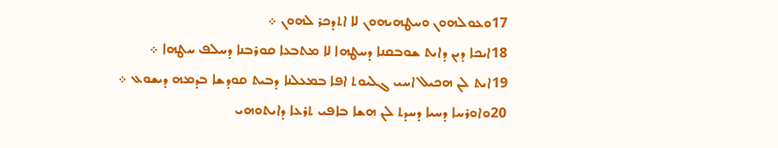17ܘܥܘܠܗܘܢ ܘܚܛܗܝܗܘܢ ܠܐ ܐܬܕܟܪ ܠܗܘܢ ܀
18ܐܝܟܐ ܕܝܢ ܕܐܝܬ ܫܘܒܩܢܐ ܕܚܛܗܐ ܠܐ ܡܬܒܥܐ ܩܘܪܒܢܐ ܕܚܠܦ ܚܛܗܐ ܀
19ܐܝܬ ܠܢ ܗܟܝܠ ܐܚܝ ܓܠܝܘܬ ܐܦܐ ܒܡܥܠܢܐ ܕܒܝܬ ܩܘܕܫܐ ܒܕܡܗ ܕܝܫܘܥ ܀
20ܘܐܘܪܚܐ ܕܚܝܐ ܕܚܕܬ ܠܢ ܗܫܐ ܒܐܦܝ ܬܪܥܐ ܕܐܝܬܘܗܝ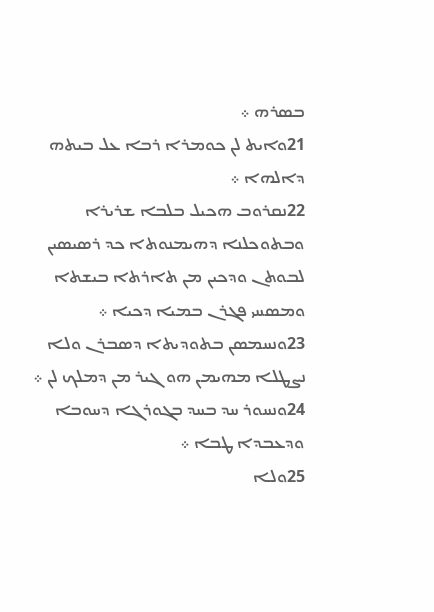ܒܤܪܗ ܀
21ܘܐܝܬ ܠܢ ܟܘܡܪܐ ܪܒܐ ܥܠ ܒܝܬܗ ܕܐܠܗܐ ܀
22ܢܩܪܘܒ ܗܟܝܠ ܒܠܒܐ ܫܪܝܪܐ ܘܒܬܘܟܠܢܐ ܕܗܝܡܢܘܬܐ ܟܕ ܪܤܝܤܝܢ ܠܒܘܬܢ ܘܕܟܝܢ ܡܢ ܬܐܪܬܐ ܒܝܫܬܐ ܘܡܤܚܝ ܦܓܪܢ ܒܡܝܐ ܕܟܝܐ ܀
23ܘܢܚܡܤܢ ܒܬܘܕܝܬܐ ܕܤܒܪܢ ܘܠܐ ܢܨܛܠܐ ܡܗܝܡܢ ܗܘ ܓܝܪ ܡܢ ܕܡܠܟ ܠܢ ܀
24ܘܢܚܘܪ ܚܕ ܒܚܕ ܒܓܘܪܓܐ ܕܚܘܒܐ ܘܕܥܒܕܐ ܛܒܐ ܀
25ܘܠܐ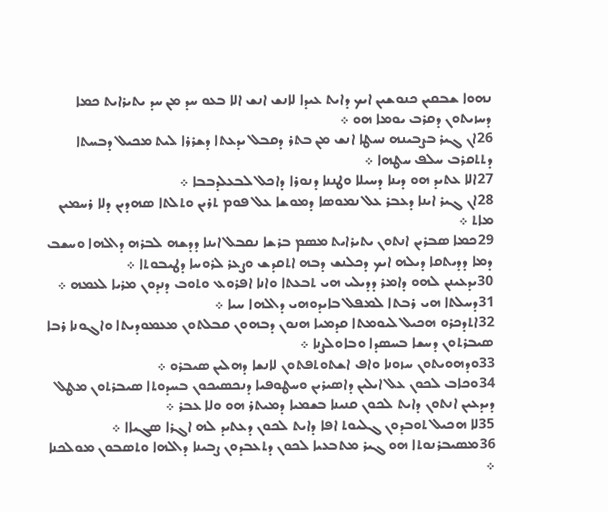ܢܗܘܐ ܫܒܩܝܢ ܟܢܘܫܝܢ ܐܝܟ ܕܐܝܬ ܥܝܕܐ ܠܐܢܫ ܐܢܫ ܐܠܐ ܒܥܘ ܚܕ ܡܢ ܚܕ ܝܬܝܪܐܝܬ ܟܡܐ ܕܚܙܝܬܘܢ ܕܩܪܒ ܝܘܡܐ ܗܘ ܀
26ܐܢ ܓܝܪ ܒܨܒܝܢܗ ܢܚܛܐ ܐܢܫ ܡܢ ܒܬܪ ܕܩܒܠ ܝܕܥܬܐ ܕܫܪܪܐ ܠܝܬ ܡܟܝܠ ܕܒܚܬܐ ܕܬܬܩܪܒ ܚܠܦ ܚܛܗܐ ܀
27ܐܠܐ ܥܬܝܕ ܗܘ ܕܝܢܐ ܕܚܝܠܐ ܘܛܢܢܐ ܕܢܘܪܐ ܕܐܟܠ ܠܒܥܠܕܒܒܐ ܀
28ܐܢ ܓܝܪ ܐܝܢܐ ܕܥܒܪ ܥܠ ܢܡܘܤܐ ܕܡܘܫܐ ܥܠ ܦܘܡ ܬܪܝܢ ܘܬܠܬܐ ܤܗܕܝܢ ܕܠܐ ܪܚܡܝܢ ܡܐܬ ܀
29ܟܡܐ ܤܒܪܝܢ ܐܢܬܘܢ ܝܬܝܪܐܝܬ ܡܤܡ ܒܪܫܐ ܢܩܒܠ ܐܝܢܐ ܕܕܫܗ ܠܒܪܗ ܕܐܠܗܐ ܘܚܫܒ ܕܡܐ ܕܕܝܬܩܐ ܕܝܠܗ ܐܝܟ ܕܟܠܢܫ ܕܒܗ ܐܬܩܕܫ ܘܨܥܪ ܠܪܘܚܐ ܕܛܝܒܘܬܐ ܀
30ܝܕܥܝܢܢ ܠܗܘ ܕܐܡܪ ܕܕܝܠܝ ܗܝ ܬܒܥܬܐ ܘܐܢܐ ܐܦܪܘܥ ܘܬܘܒ ܕܢܕܘܢ ܡܪܝܐ ܠܥܡܗ ܀
31ܕܚܠܬܐ ܗܝ ܪܒܬܐ ܠܡܦܠ ܒܐܝܕܘܗܝ ܕܐܠܗܐ ܚܝܐ ܀
32ܐܬܕܟܪܘ ܗܟܝܠ ܠܝܘܡܬܐ ܩܕܡܝܐ ܗܢܘܢ ܕܒܗܘܢ ܩܒܠܬܘܢ ܡܥܡܘܕܝܬܐ ܘܐܓܘܢܐ ܪܒܐ ܤܝܒܪܬܘܢ ܕܚܫܐ ܒܚܤܕܐ ܘܒܐܘܠܨܢܐ ܀
33ܘܕܗܘܝܬܘܢ ܚܙܘܢܐ ܘܐܦ ܐܫܬܘܬܦܬܘܢ ܠܐܢܫܐ ܕܗܠܝܢ ܤܝܒܪܘ ܀
34ܘܟܐܒ ܠܟܘܢ ܥܠ ܐܝܠܝܢ ܕܐܤܝܪܝܢ ܘܚܛܘܦܝܐ ܕܢܟܤܝܟܘܢ ܒܚܕܘܬܐ ܤܝܒܪܬܘܢ ܡܛܠ ܕܝܕܥܝܢ ܐܢܬܘܢ ܕܐܝܬ ܠܟܘܢ ܩܢܝܢܐ ܒܫܡܝܐ ܕܡܝܬܪ ܗܘ ܘܠܐ ܥܒܪ ܀
35ܠܐ ܗܟܝܠ ܬܘܒܕܘܢ ܓܠܝܘܬ ܐܦܐ ܕܐܝܬ ܠܟܘܢ ܕܥܬܝܕ ܠܗ ܐܓܪܐ ܤܓܝܐܐ ܀
36ܡܤܝܒܪܢܘܬܐ ܗܘ ܓܝܪ ܡܬܒܥܝܐ ܠܟܘܢ ܕܬܥܒܕܘܢ ܨܒܝܢܐ ܕܐܠܗܐ ܘܬܤܒܘܢ ܡܘܠܟܢܐ ܀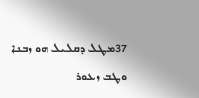37ܡܛܠ ܕܩܠܝܠ ܗܘ ܙܒܢܐ ܘܛܒ ܙܥܘܪ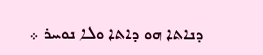ܕܢܐܬܐ ܗܘ ܕܐܬܐ ܘܠܐ ܢܘܚܪ ܀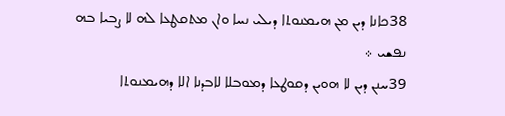38ܟܐܢܐ ܕܝܢ ܡܢ ܗܝܡܢܘܬܐ ܕܝܠܝ ܢܚܐ ܘܐܢ ܡܬܩܛܥܐ ܠܗ ܠܐ ܨܒܝܐ ܒܗ ܢܦܫܝ ܀
39ܚܢܢ ܕܝܢ ܠܐ ܗܘܝܢ ܕܩܘܛܥܐ ܕܡܘܒܠܐ ܠܐܒܕܢܐ ܐܠܐ ܕܗܝܡܢܘܬܐ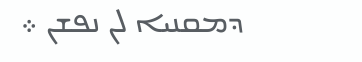ܕܡܩܢܝܐ ܠܢ ܢܦܫܢ ܀